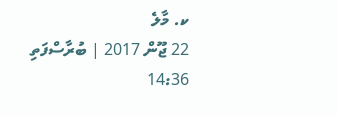ކ. މާލެ
22 ޖޫން 2017 | ބުރާސްފަތި 14:36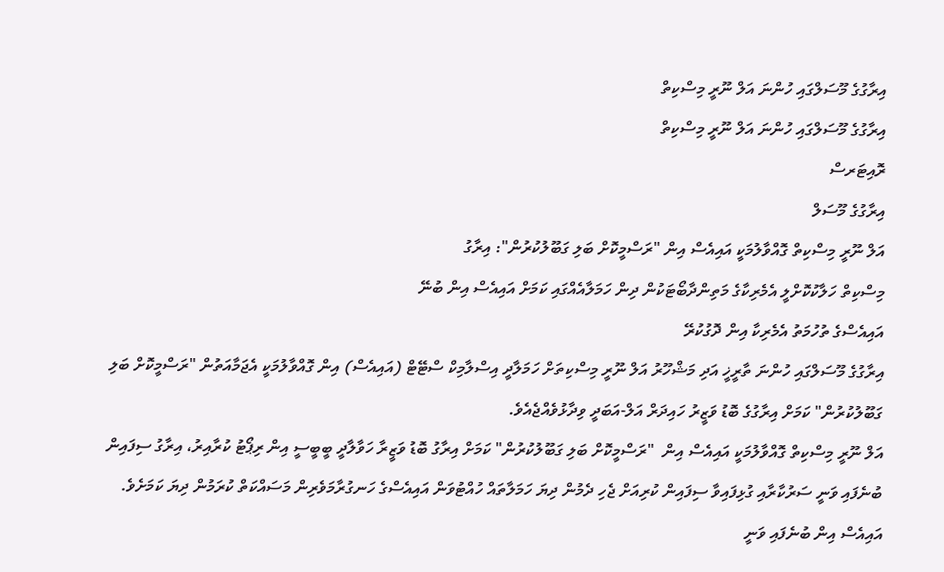އިރާގުގެ މޫސަލްގައި ހުންނަ އަލް ނޫރީ މިސްކިތް
އިރާގުގެ މޫސަލްގައި ހުންނަ އަލް ނޫރީ މިސްކިތް
ރޮއިޓަރސް
އިރާގުގެ މޫސަލް
އަލް ނޫރީ މިސްކިތް ގޮއްވާލުމަކީ އައިއެސް އިން "ރަސްމީކޮށް ބަލި ގަބޫލުކުރުން": އިރާގު
މިސްކިތް ހަލާކުކޮށްލީ އެމެރިކާގެ މަތިންދާބޯޓަކުން ދިން ހަމަލާއެއްގައި ކަމަށް އައިއެސް އިން ބުނޭ
އައިއެސްގެ ތުހުމަތު އެމެރިކާ އިން ދޮގުކުރޭ
އިރާގުގެ މޫސަލްގައި ހުންނަ ތާރީޚީ އަދި މަޝްހޫރު އަލް ނޫރީ މިސްކިތަށް ހަމަލާދީ އިސްލާމިކް ސްޓޭޓް (އައިއެސް) އިން ގޮއްވާލުމަކީ އެޖަމާއަތުން "ރަސްމީކޮށް ބަލި ގަބޫލުކުރުން" ކަމަށް އިރާގުގެ ބޮޑު ވަޒީރު ހައިދަރް އަލް-އަބަދީ ވިދާޅުވެއްޖެއެވެ.
އަލް ނޫރީ މިސްކިތް ގޮއްވާލުމަކީ އައިއެސް އިން  "ރަސްމީކޮށް ބަލި ގަބޫލުކުރުން" ކަމަށް އިރާގު ބޮޑު ވަޒީރާ ހަވާލާދީ ބީބީސީ އިން ރިޕޯޓު ކުރާއިރު، އިރާގު ސިފައިން ބުނެފައި ވަނީ ސަރުކާރާއި ގުޅިފައިވާ ސިފައިން ކުރިއަށް ޖެހި ދެމުން ދިޔަ ހަމަލާތައް ހުއްޓުވަން އައިއެސްގެ ހަނގުރާމަވެރިން މަސައްކަތް ކުރަމުން ދިޔަ ކަމަށެވެ.
އައިއެސް އިން ބުނެފައި ވަނީ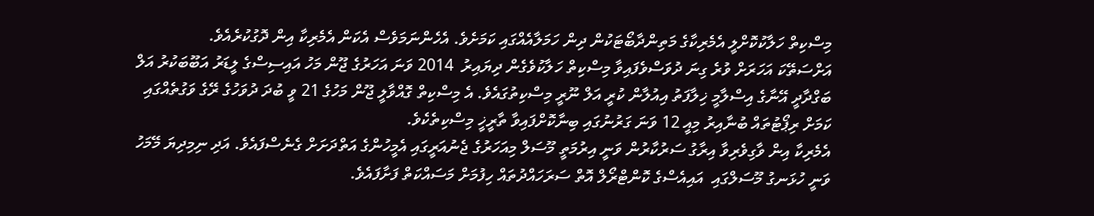މިސްކިތް ހަލާކުކޮށްލީ އެމެރިކާގެ މަތިންދާބޯޓަކުން ދިން ހަމަލާއެއްގައި ކަމަށެވެ. އެހެންނަމަވެސް އެކަން އެމެރިކާ އިން ދޮގުކުރެއެވެ.
އަށްސަތޭކަ އަހަރަށް ވުރެ ގިނަ ދުވަސްވެފައިވާ މިސްކިތް ހަލާކުވެގެން ދިޔައިރު  2014 ވަނަ އަހަރުގެ ޖޫން މަހު އައިސިސްގެ ލީޑަރު އަބޫބަކުރު އަލް ބަގްދާދީ އޭނާގެ އިސްލާމީ ޚިލާފަތު އިއުލާން ކުރީ އަލް ނޫރީ މިސްކިތުގައެވެ. އެ މިސްކިތް ގޮއްވާލީ ޖޫން މަހުގެ 21 ވީ ބުދަ ދުވަހުގެ ރޭގެ ވަގުތެއްގައި ކަމަށް ރިޕޯޓުތައް ބުނާއިރު މިއީ 12 ވަނަ ގަރުނުގައި ބިނާކޮށްފައިވާ ތާރީޚީ މިސްކިތެކެވެ.
އެމެރިކާ އިން ވާގިވެރިވާ އިރާގު ސަރުކާރުން ވަނީ އިރުމަތީ މޫސަލް މިއަހަރުގެ ޖެނުއަރީގައި އެމީހުންގެ އަތްދަށަށް ގެނެސްފައެވެ. އަދި ނިމިދިޔަ މޭމަހު ވަނީ ހުޅަނގު މޫސަލްގައި  އައިއެސްގެ ކޮންޓްރޯލް އޮތް ސަރަހައްދުތައް ހިފުމަށް މަސައްކަތް ފަށާފައެވެ.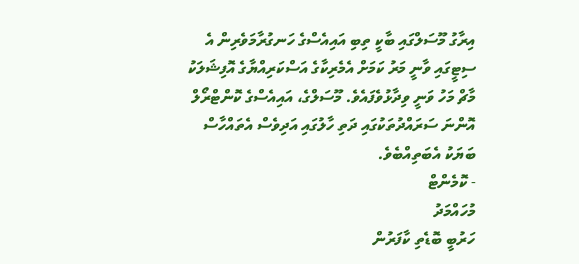އިރާގު މޫސަލްގައި ބާކީ ތިބި އައިއެސްގެ ހަނގުރާމަވެރިން އެ ސިޓީގައި ވާނީ މަރު ކަމަށް އެމެރިކާގެ އަސްކަރިއްޔާގެ އޮފިޝަލަކު މާޗް މަހު ވަނީ ވިދާޅުވެފައެވެ. މޫސަލްގެ، އައިއެސްގެ ކޮންޓްރޯލް އޮންނަ ސަރައްދުތަކުގައި ދަތި ހާލުގައި އަދިވެސް އެތައްހާސް ބަޔަކު އެބަތިއްބެވެ.
- ކޮމެންޓް
މުހައްމަދު
ހަރުބީ ބޮޑެތި ކާފަރުން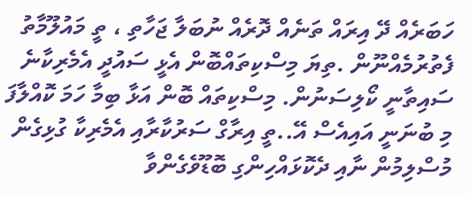ހަބަރެއް ދޭ އިރައް ތަނެއް ދޮރެއް ނުބަލާ ޖަހާތި ، ތީ މައުލޫމާތު ފެތުރުމެއްނޫން .ތިޔަ މިސްކިތައްބޮން އެޅީ ސައުދީ އެމެރިކާނެ ސައިތާނީ ކޯލިސަނުން. މިސްކިތައް ބޮން އަޅާ ބިމާ ހަމަ ކޮއްލާފަ މި ބުނަނީ އައިއެސް އޭ..ތީ އިރާގް ސަރުކާރާއި އެމެރިކާ ގުޅިގެން މުސްލިމުން ނާއި ދެކޮޅައްހިންގި ބޮޑޫވެގެންވާ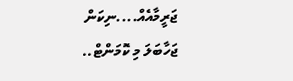ޖަރީމާއެއް....ނިކަން ޖަހާބަލަ މި ކޮމަންޓް..